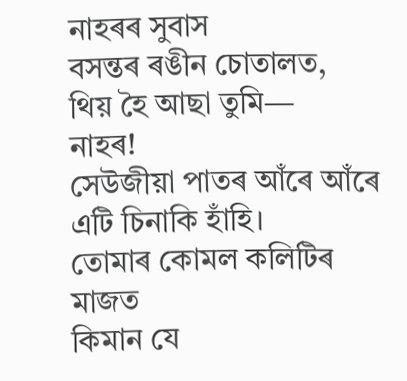নাহৰৰ সুবাস
বসন্তৰ ৰঙীন চোতালত,
থিয় হৈ আছা তুমি—
নাহৰ!
সেউজীয়া পাতৰ আঁৰে আঁৰে
এটি চিনাকি হাঁহি।
তোমাৰ কোমল কলিটিৰ মাজত
কিমান যে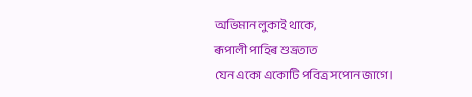অভিমান লুকাই থাকে,
ৰূপালী পাহিৰ শুভ্ৰতাত
যেন একো একোটি পবিত্ৰ সপোন জাগে।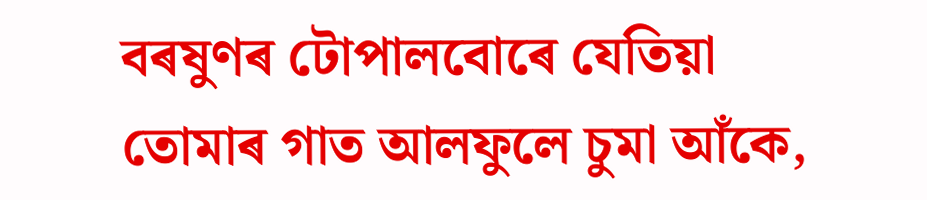বৰষুণৰ টোপালবোৰে যেতিয়া
তোমাৰ গাত আলফুলে চুমা আঁকে,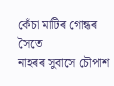কেঁচা মাটিৰ গোন্ধৰ সৈতে
নাহৰৰ সুবাসে চৌপাশ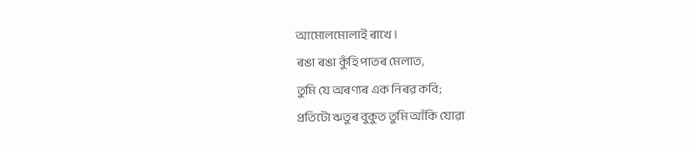আমোলমোলাই ৰাখে।
ৰঙা ৰঙা কুঁহি পাতৰ মেলাত,
তুমি যে অৰণ্যৰ এক নিৰৱ কবি;
প্ৰতিটো ঋতুৰ বুকুত তুমি আঁকি যোৱা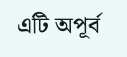এটি অপূৰ্ব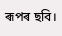ৰূপৰ ছবি।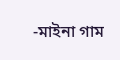-মাইনা গাম